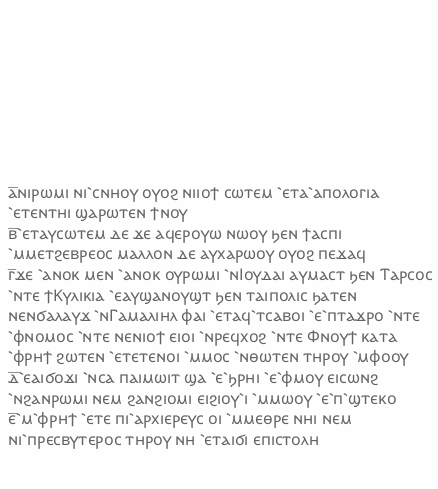ⲁ̅ⲛⲓⲣⲱⲙⲓ ⲛⲓ⳿ⲥⲛⲏⲟⲩ ⲟⲩⲟϩ ⲛⲓⲓⲟϯ ⲥⲱⲧⲉⲙ ⳿ⲉⲧⲁ⳿ⲁⲡⲟⲗⲟⲅⲓⲁ ⳿ⲉⲧⲉⲛⲧⲏⲓ ϣⲁⲣⲱⲧⲉⲛ ϯⲛⲟⲩ
ⲃ̅⳿ⲉⲧⲁⲩⲥⲱⲧⲉⲙ ⲇⲉ ϫⲉ ⲁϥⲉⲣⲟⲩⲱ ⲛⲱⲟⲩ ϧⲉⲛ ϯⲁⲥⲡⲓ ⳿ⲙⲙⲉⲧϩⲉⲃⲣⲉⲟⲥ ⲙⲁⲗⲗⲟⲛ ⲇⲉ ⲁⲩⲭⲁⲣⲱⲟⲩ ⲟⲩⲟϩ ⲡⲉϫⲁϥ
ⲅ̅ϫⲉ ⳿ⲁⲛⲟⲕ ⲙⲉⲛ ⳿ⲁⲛⲟⲕ ⲟⲩⲣⲱⲙⲓ ⳿ⲛⲒⲟⲩⲇⲁⲓ ⲁⲩⲙⲁⲥⲧ ϧⲉⲛ Ⲧⲁⲣⲥⲟⲥ ⳿ⲛⲧⲉ ϯⲔⲩⲗⲓⲕⲓⲁ ⳿ⲉⲁⲩϣⲁⲛⲟⲩϣⲧ ϧⲉⲛ ⲧⲁⲓⲡⲟⲗⲓⲥ ϧⲁⲧⲉⲛ ⲛⲉⲛϭⲁⲗⲁⲩϫ ⳿ⲛⲄⲁⲙⲁⲗⲓⲏⲗ ⲫⲁⲓ ⳿ⲉⲧⲁϥ⳿ⲧⲥⲁⲃⲟⲓ ⳿ⲉ⳿ⲡⲧⲁϫⲣⲟ ⳿ⲛⲧⲉ ⳿ⲫⲛⲟⲙⲟⲥ ⳿ⲛⲧⲉ ⲛⲉⲛⲓⲟϯ ⲉⲓⲟⲓ ⳿ⲛⲣⲉϥⲭⲟϩ ⳿ⲛⲧⲉ Ⲫⲛⲟⲩϯ ⲕⲁⲧⲁ ⳿ⲫⲣⲏϯ ϩⲱⲧⲉⲛ ⳿ⲉⲧⲉⲧⲉⲛⲟⲓ ⳿ⲙⲙⲟⲥ ⳿ⲛⲑⲱⲧⲉⲛ ⲧⲏⲣⲟⲩ ⳿ⲙⲫⲟⲟⲩ
ⲇ̅⳿ⲉⲁⲓϭⲟϫⲓ ⳿ⲛⲥⲁ ⲡⲁⲓⲙⲱⲓⲧ ϣⲁ ⳿ⲉ⳿ϧⲣⲏⲓ ⳿ⲉ⳿ⲫⲙⲟⲩ ⲉⲓⲥⲱⲛϩ ⳿ⲛϩⲁⲛⲣⲱⲙⲓ ⲛⲉⲙ ϩⲁⲛϩⲓⲟⲙⲓ ⲉⲓϩⲓⲟⲩ⳿ⲓ ⳿ⲙⲙⲱⲟⲩ ⳿ⲉ⳿ⲡ⳿ϣⲧⲉⲕⲟ
ⲉ̅⳿ⲙ⳿ⲫⲣⲏϯ ⳿ⲉⲧⲉ ⲡⲓ⳿ⲁⲣⲭⲓⲉⲣⲉⲩⲥ ⲟⲓ ⳿ⲙⲙⲉⲑⲣⲉ ⲛⲏⲓ ⲛⲉⲙ ⲛⲓ⳿ⲡⲣⲉⲥⲃⲩⲧⲉⲣⲟⲥ ⲧⲏⲣⲟⲩ ⲛⲏ ⳿ⲉⲧⲁⲓϭⲓ ⲉⲡⲓⲥⲧⲟⲗⲏ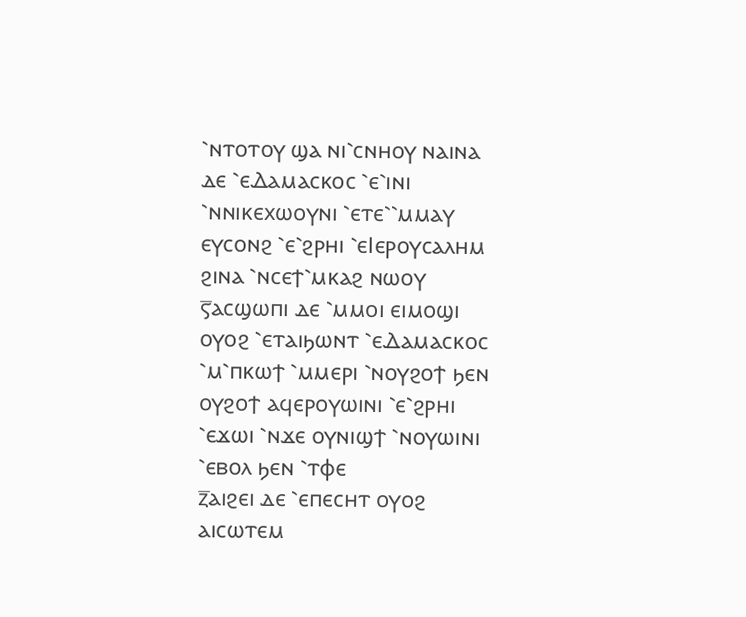⳿ⲛⲧⲟⲧⲟⲩ ϣⲁ ⲛⲓ⳿ⲥⲛⲏⲟⲩ ⲛⲁⲓⲛⲁ ⲇⲉ ⳿ⲉⲆⲁⲙⲁⲥⲕⲟⲥ ⳿ⲉ⳿ⲓⲛⲓ ⳿ⲛⲛⲓⲕⲉⲭⲱⲟⲩⲛⲓ ⳿ⲉⲧⲉ⳿⳿ⲙⲙⲁⲩ ⲉⲩⲥⲟⲛϩ ⳿ⲉ⳿ϩⲣⲏⲓ ⳿ⲉⲒⲉⲣⲟⲩⲥⲁⲗⲏⲙ ϩⲓⲛⲁ ⳿ⲛⲥⲉϯ⳿ⲙⲕⲁϩ ⲛⲱⲟⲩ
ⲋ̅ⲁⲥϣⲱⲡⲓ ⲇⲉ ⳿ⲙⲙⲟⲓ ⲉⲓⲙⲟϣⲓ ⲟⲩⲟϩ ⳿ⲉⲧⲁⲓϧⲱⲛⲧ ⳿ⲉⲆⲁⲙⲁⲥⲕⲟⲥ ⳿ⲙ⳿ⲡⲕⲱϯ ⳿ⲙⲙⲉⲣⲓ ⳿ⲛⲟⲩϩⲟϯ ϧⲉⲛ ⲟⲩϩⲟϯ ⲁϥⲉⲣⲟⲩⲱⲓⲛⲓ ⳿ⲉ⳿ϩⲣⲏⲓ ⳿ⲉϫⲱⲓ ⳿ⲛϫⲉ ⲟⲩⲛⲓϣϯ ⳿ⲛⲟⲩⲱⲓⲛⲓ ⳿ⲉⲃⲟⲗ ϧⲉⲛ ⳿ⲧⲫⲉ
ⲍ̅ⲁⲓϩⲉⲓ ⲇⲉ ⳿ⲉⲡⲉⲥⲏⲧ ⲟⲩⲟϩ ⲁⲓⲥⲱⲧⲉⲙ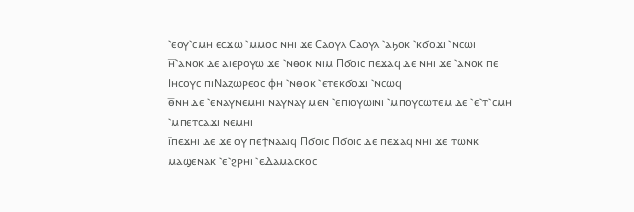⳿ⲉⲟⲩ⳿ⲥⲙⲏ ⲉⲥϫⲱ ⳿ⲙⲙⲟⲥ ⲛⲏⲓ ϫⲉ Ⲥⲁⲟⲩⲗ Ⲥⲁⲟⲩⲗ ⳿ⲁϧⲟⲕ ⳿ⲕϭⲟϫⲓ ⳿ⲛⲥⲱⲓ
ⲏ̅⳿ⲁⲛⲟⲕ ⲇⲉ ⲁⲓⲉⲣⲟⲩⲱ ϫⲉ ⳿ⲛⲑⲟⲕ ⲛⲓⲙ Ⲡϭⲟⲓⲥ ⲡⲉϫⲁϥ ⲇⲉ ⲛⲏⲓ ϫⲉ ⳿ⲁⲛⲟⲕ ⲡⲉ Ⲓⲏⲥⲟⲩⲥ ⲡⲓⲚⲁⲍⲱⲣⲉⲟⲥ ⲫⲏ ⳿ⲛⲑⲟⲕ ⳿ⲉⲧⲉⲕϭⲟϫⲓ ⳿ⲛⲥⲱϥ
ⲑ̅ⲛⲏ ⲇⲉ ⳿ⲉⲛⲁⲩⲛⲉⲙⲏⲓ ⲛⲁⲩⲛⲁⲩ ⲙⲉⲛ ⳿ⲉⲡⲓⲟⲩⲱⲓⲛⲓ ⳿ⲙⲡⲟⲩⲥⲱⲧⲉⲙ ⲇⲉ ⳿ⲉ⳿ⲧ⳿ⲥⲙⲏ ⳿ⲙⲡⲉⲧⲥⲁϫⲓ ⲛⲉⲙⲏⲓ
ⲓ̅ⲡⲉϫⲏⲓ ⲇⲉ ϫⲉ ⲟⲩ ⲡⲉϯⲛⲁⲁⲓϥ Ⲡϭⲟⲓⲥ Ⲡϭⲟⲓⲥ ⲇⲉ ⲡⲉϫⲁϥ ⲛⲏⲓ ϫⲉ ⲧⲱⲛⲕ ⲙⲁϣⲉⲛⲁⲕ ⳿ⲉ⳿ϩⲣⲏⲓ ⳿ⲉⲆⲁⲙⲁⲥⲕⲟⲥ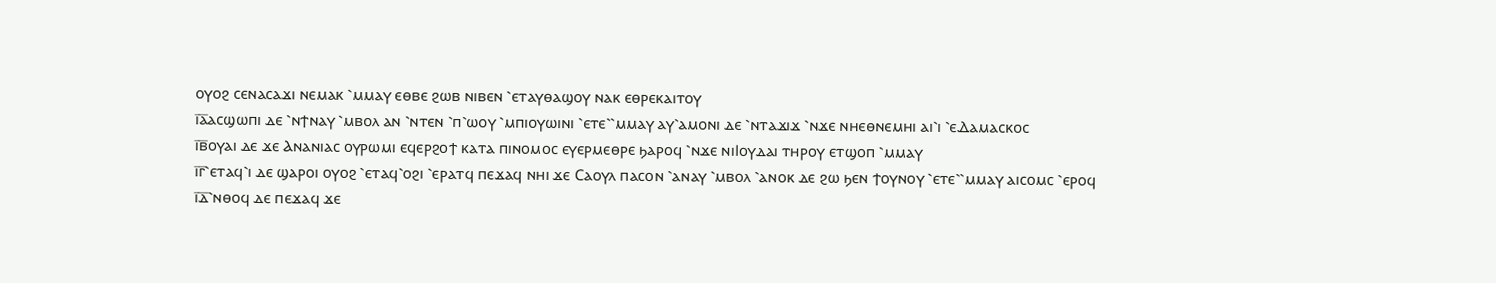ⲟⲩⲟϩ ⲥⲉⲛⲁⲥⲁϫⲓ ⲛⲉⲙⲁⲕ ⳿ⲙⲙⲁⲩ ⲉⲑⲃⲉ ϩⲱⲃ ⲛⲓⲃⲉⲛ ⳿ⲉⲧⲁⲩⲑⲁϣⲟⲩ ⲛⲁⲕ ⲉⲑⲣⲉⲕⲁⲓⲧⲟⲩ
ⲓ̅ⲁ̅ⲁⲥϣⲱⲡⲓ ⲇⲉ ⳿ⲛϯⲛⲁⲩ ⳿ⲙⲃⲟⲗ ⲁⲛ ⳿ⲛⲧⲉⲛ ⳿ⲡ⳿ⲱⲟⲩ ⳿ⲙⲡⲓⲟⲩⲱⲓⲛⲓ ⳿ⲉⲧⲉ⳿⳿ⲙⲙⲁⲩ ⲁⲩ⳿ⲁⲙⲟⲛⲓ ⲇⲉ ⳿ⲛⲧⲁϫⲓϫ ⳿ⲛϫⲉ ⲛⲏⲉⲑⲛⲉⲙⲏⲓ ⲁⲓ⳿ⲓ ⳿ⲉⲆⲁⲙⲁⲥⲕⲟⲥ
ⲓ̅ⲃ̅ⲟⲩⲁⲓ ⲇⲉ ϫⲉ Ⲁⲛⲁⲛⲓⲁⲥ ⲟⲩⲣⲱⲙⲓ ⲉϥⲉⲣϩⲟϯ ⲕⲁⲧⲁ ⲡⲓⲛⲟⲙⲟⲥ ⲉⲩⲉⲣⲙⲉⲑⲣⲉ ϧⲁⲣⲟϥ ⳿ⲛϫⲉ ⲛⲓⲒⲟⲩⲇⲁⲓ ⲧⲏⲣⲟⲩ ⲉⲧϣⲟⲡ ⳿ⲙⲙⲁⲩ
ⲓ̅ⲅ̅⳿ⲉⲧⲁϥ⳿ⲓ ⲇⲉ ϣⲁⲣⲟⲓ ⲟⲩⲟϩ ⳿ⲉⲧⲁϥ⳿ⲟϩⲓ ⳿ⲉⲣⲁⲧϥ ⲡⲉϫⲁϥ ⲛⲏⲓ ϫⲉ Ⲥⲁⲟⲩⲗ ⲡⲁⲥⲟⲛ ⳿ⲁⲛⲁⲩ ⳿ⲙⲃⲟⲗ ⳿ⲁⲛⲟⲕ ⲇⲉ ϩⲱ ϧⲉⲛ ϯⲟⲩⲛⲟⲩ ⳿ⲉⲧⲉ⳿⳿ⲙⲙⲁⲩ ⲁⲓⲥⲟⲙⲥ ⳿ⲉⲣⲟϥ
ⲓ̅ⲇ̅⳿ⲛⲑⲟϥ ⲇⲉ ⲡⲉϫⲁϥ ϫⲉ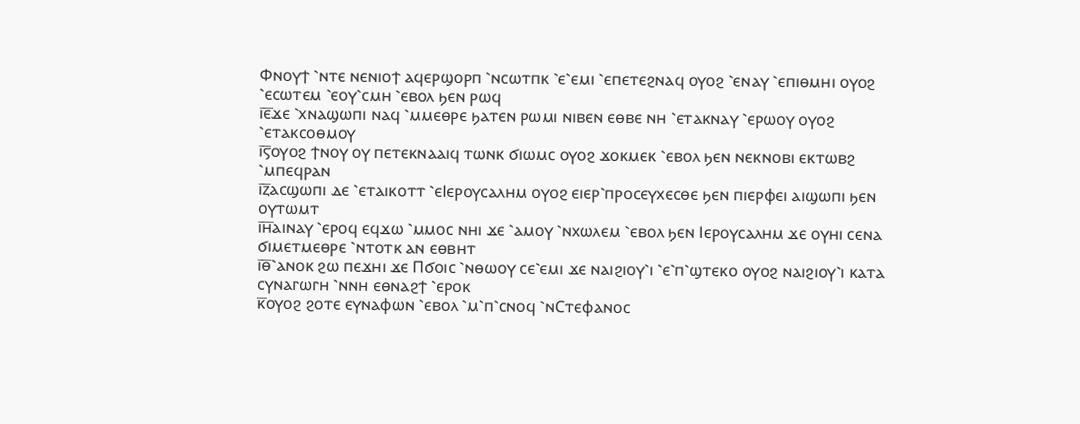Ⲫⲛⲟⲩϯ ⳿ⲛⲧⲉ ⲛⲉⲛⲓⲟϯ ⲁϥⲉⲣϣⲟⲣⲡ ⳿ⲛⲥⲱⲧⲡⲕ ⳿ⲉ⳿ⲉⲙⲓ ⳿ⲉⲡⲉⲧⲉϩⲛⲁϥ ⲟⲩⲟϩ ⳿ⲉⲛⲁⲩ ⳿ⲉⲡⲓⲑⲙⲏⲓ ⲟⲩⲟϩ ⳿ⲉⲥⲱⲧⲉⲙ ⳿ⲉⲟⲩ⳿ⲥⲙⲏ ⳿ⲉⲃⲟⲗ ϧⲉⲛ ⲣⲱϥ
ⲓ̅ⲉ̅ϫⲉ ⳿ⲭⲛⲁϣⲱⲡⲓ ⲛⲁϥ ⳿ⲙⲙⲉⲑⲣⲉ ϧⲁⲧⲉⲛ ⲣⲱⲙⲓ ⲛⲓⲃⲉⲛ ⲉⲑⲃⲉ ⲛⲏ ⳿ⲉⲧⲁⲕⲛⲁⲩ ⳿ⲉⲣⲱⲟⲩ ⲟⲩⲟϩ ⳿ⲉⲧⲁⲕⲥⲟⲑⲙⲟⲩ
ⲓ̅ⲋ̅ⲟⲩⲟϩ ϯⲛⲟⲩ ⲟⲩ ⲡⲉⲧⲉⲕⲛⲁⲁⲓϥ ⲧⲱⲛⲕ ϭⲓⲱⲙⲥ ⲟⲩⲟϩ ϫⲟⲕⲙⲉⲕ ⳿ⲉⲃⲟⲗ ϧⲉⲛ ⲛⲉⲕⲛⲟⲃⲓ ⲉⲕⲧⲱⲃϩ ⳿ⲙⲡⲉϥⲣⲁⲛ
ⲓ̅ⲍ̅ⲁⲥϣⲱⲡⲓ ⲇⲉ ⳿ⲉⲧⲁⲓⲕⲟⲧⲧ ⳿ⲉⲒⲉⲣⲟⲩⲥⲁⲗⲏⲙ ⲟⲩⲟϩ ⲉⲓⲉⲣ⳿ⲡⲣⲟⲥⲉⲩⲭⲉⲥⲑⲉ ϧⲉⲛ ⲡⲓⲉⲣⲫⲉⲓ ⲁⲓϣⲱⲡⲓ ϧⲉⲛ ⲟⲩⲧⲱⲙⲧ
ⲓ̅ⲏ̅ⲁⲓⲛⲁⲩ ⳿ⲉⲣⲟϥ ⲉϥϫⲱ ⳿ⲙⲙⲟⲥ ⲛⲏⲓ ϫⲉ ⳿ⲁⲙⲟⲩ ⳿ⲛⲭⲱⲗⲉⲙ ⳿ⲉⲃⲟⲗ ϧⲉⲛ Ⲓⲉⲣⲟⲩⲥⲁⲗⲏⲙ ϫⲉ ⲟⲩⲏⲓ ⲥⲉⲛⲁ ϭⲓⲙⲉⲧⲙⲉⲑⲣⲉ ⳿ⲛⲧⲟⲧⲕ ⲁⲛ ⲉⲑⲃⲏⲧ
ⲓ̅ⲑ̅⳿ⲁⲛⲟⲕ ϩⲱ ⲡⲉϫⲏⲓ ϫⲉ Ⲡϭⲟⲓⲥ ⳿ⲛⲑⲱⲟⲩ ⲥⲉ⳿ⲉⲙⲓ ϫⲉ ⲛⲁⲓϩⲓⲟⲩ⳿ⲓ ⳿ⲉ⳿ⲡ⳿ϣⲧⲉⲕⲟ ⲟⲩⲟϩ ⲛⲁⲓϩⲓⲟⲩ⳿ⲓ ⲕⲁⲧⲁ ⲥⲩⲛⲁⲅⲱⲅⲏ ⳿ⲛⲛⲏ ⲉⲑⲛⲁϩϯ ⳿ⲉⲣⲟⲕ
ⲕ̅ⲟⲩⲟϩ ϩⲟⲧⲉ ⲉⲩⲛⲁⲫⲱⲛ ⳿ⲉⲃⲟⲗ ⳿ⲙ⳿ⲡ⳿ⲥⲛⲟϥ ⳿ⲛⲤⲧⲉⲫⲁⲛⲟⲥ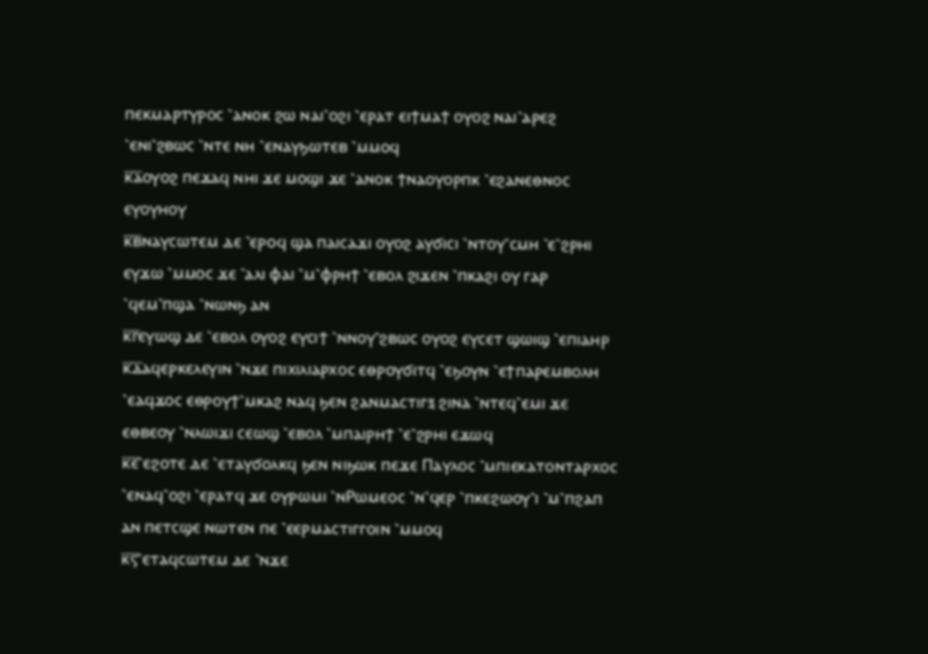ⲡⲉⲕⲙⲁⲣⲧⲩⲣⲟⲥ ⳿ⲁⲛⲟⲕ ϩⲱ ⲛⲁⲓ⳿ⲟϩⲓ ⳿ⲉⲣⲁⲧ ⲉⲓϯⲙⲁϯ ⲟⲩⲟϩ ⲛⲁⲓ⳿ⲁⲣⲉϩ ⳿ⲉⲛⲓ⳿ϩⲃⲱⲥ ⳿ⲛⲧⲉ ⲛⲏ ⳿ⲉⲛⲁⲩϧⲱⲧⲉⲃ ⳿ⲙⲙⲟϥ
ⲕ̅ⲁ̅ⲟⲩⲟϩ ⲡⲉϫⲁϥ ⲛⲏⲓ ϫⲉ ⲙⲟϣⲓ ϫⲉ ⳿ⲁⲛⲟⲕ ϯⲛⲁⲟⲩⲟⲣⲡⲕ ⳿ⲉϩⲁⲛⲉⲑⲛⲟⲥ ⲉⲩⲟⲩⲏⲟⲩ
ⲕ̅ⲃ̅ⲛⲁⲩⲥⲱⲧⲉⲙ ⲇⲉ ⳿ⲉⲣⲟϥ ϣⲁ ⲡⲁⲓⲥⲁϫⲓ ⲟⲩⲟϩ ⲁⲩϭⲓⲥⲓ ⳿ⲛⲧⲟⲩ⳿ⲥⲙⲏ ⳿ⲉ⳿ϩⲣⲏⲓ ⲉⲩϫⲱ ⳿ⲙⲙⲟⲥ ϫⲉ ⳿ⲁⲗⲓ ⲫⲁⲓ ⳿ⲙ⳿ⲫⲣⲏϯ ⳿ⲉⲃⲟⲗ ϩⲓϫⲉⲛ ⳿ⲡⲕⲁϩⲓ ⲟⲩ ⲅⲁⲣ ⳿ϥⲉⲙ⳿ⲡϣⲁ ⳿ⲛⲱⲛϧ ⲁⲛ
ⲕ̅ⲅ̅ⲉⲩⲱϣ ⲇⲉ ⳿ⲉⲃⲟⲗ ⲟⲩⲟϩ ⲉⲩⲥⲓϯ ⳿ⲛⲛⲟⲩ⳿ϩⲃⲱⲥ ⲟⲩⲟϩ ⲉⲩⲥⲉⲧ ϣⲱⲓϣ ⳿ⲉⲡⲓⲁⲏⲣ
ⲕ̅ⲇ̅ⲁϥⲉⲣⲕⲉⲗⲉⲩⲓⲛ ⳿ⲛϫⲉ ⲡⲓⲭⲓⲗⲓⲁⲣⲭⲟⲥ ⲉⲑⲣⲟⲩϭⲓⲧϥ ⳿ⲉϧⲟⲩⲛ ⳿ⲉϯⲡⲁⲣⲉⲙⲃⲟⲗⲏ ⳿ⲉⲁϥϫⲟⲥ ⲉⲑⲣⲟⲩϯ⳿ⲙⲕⲁϩ ⲛⲁϥ ϧⲉⲛ ϩⲁⲛⲙⲁⲥⲧⲓⲅⲝ ϩⲓⲛⲁ ⳿ⲛⲧⲉϥ⳿ⲉⲙⲓ ϫⲉ ⲉⲑⲃⲉⲟⲩ ⳿ⲛⲗⲱⲓϫⲓ ⲥⲉⲱϣ ⳿ⲉⲃⲟⲗ ⳿ⲙⲡⲁⲓⲣⲏϯ ⳿ⲉ⳿ϩⲣⲏⲓ ⲉϫⲱϥ
ⲕ̅ⲉ̅⳿ⲉϩⲟⲧⲉ ⲇⲉ ⳿ⲉⲧⲁⲩϭⲟⲗⲕϥ ϧⲉⲛ ⲛⲓϧⲱⲕ ⲡⲉϫⲉ Ⲡⲁⲩⲗⲟⲥ ⳿ⲙⲡⲓⲉⲕⲁⲧⲟⲛⲧⲁⲣⲭⲟⲥ ⳿ⲉⲛⲁϥ⳿ⲟϩⲓ ⳿ⲉⲣⲁⲧϥ ϫⲉ ⲟⲩⲣⲱⲙⲓ ⳿ⲛⲢⲱⲙⲉⲟⲥ ⳿ⲛ⳿ϥⲉⲣ ⳿ⲡⲕⲉϩⲱⲟⲩ⳿ⲓ ⳿ⲙ⳿ⲡϩⲁⲡ ⲁⲛ ⲡⲉⲧⲥϣⲉ ⲛⲱⲧⲉⲛ ⲡⲉ ⳿ⲉⲉⲣⲙⲁⲥⲧⲓⲅⲅⲟⲓⲛ ⳿ⲙⲙⲟϥ
ⲕ̅ⲋ̅⳿ⲉⲧⲁϥⲥⲱⲧⲉⲙ ⲇⲉ ⳿ⲛϫⲉ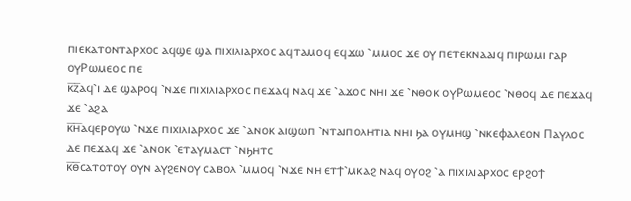ⲡⲓⲉⲕⲁⲧⲟⲛⲧⲁⲣⲭⲟⲥ ⲁϥϣⲉ ϣⲁ ⲡⲓⲭⲓⲗⲓⲁⲣⲭⲟⲥ ⲁϥⲧⲁⲙⲟϥ ⲉϥϫⲱ ⳿ⲙⲙⲟⲥ ϫⲉ ⲟⲩ ⲡⲉⲧⲉⲕⲛⲁⲁⲓϥ ⲡⲓⲣⲱⲙⲓ ⲅⲁⲣ ⲟⲩⲢⲱⲙⲉⲟⲥ ⲡⲉ
ⲕ̅ⲍ̅ⲁϥ⳿ⲓ ⲇⲉ ϣⲁⲣⲟϥ ⳿ⲛϫⲉ ⲡⲓⲭⲓⲗⲓⲁⲣⲭⲟⲥ ⲡⲉϫⲁϥ ⲛⲁϥ ϫⲉ ⳿ⲁϫⲟⲥ ⲛⲏⲓ ϫⲉ ⳿ⲛⲑⲟⲕ ⲟⲩⲢⲱⲙⲉⲟⲥ ⳿ⲛⲑⲟϥ ⲇⲉ ⲡⲉϫⲁϥ ϫⲉ ⳿ⲁϩⲁ
ⲕ̅ⲏ̅ⲁϥⲉⲣⲟⲩⲱ ⳿ⲛϫⲉ ⲡⲓⲭⲓⲗⲓⲁⲣⲭⲟⲥ ϫⲉ ⳿ⲁⲛⲟⲕ ⲁⲓϣⲱⲡ ⳿ⲛⲧⲁⲓⲡⲟⲗⲏⲧⲓⲁ ⲛⲏⲓ ϧⲁ ⲟⲩⲙⲏϣ ⳿ⲛⲕⲉⲫⲁⲗⲉⲟⲛ Ⲡⲁⲩⲗⲟⲥ ⲇⲉ ⲡⲉϫⲁϥ ϫⲉ ⳿ⲁⲛⲟⲕ ⳿ⲉⲧⲁⲩⲙⲁⲥⲧ ⳿ⲛϧⲏⲧⲥ
ⲕ̅ⲑ̅ⲥⲁⲧⲟⲧⲟⲩ ⲟⲩⲛ ⲁⲩϩⲉⲛⲟⲩ ⲥⲁⲃⲟⲗ ⳿ⲙⲙⲟϥ ⳿ⲛϫⲉ ⲛⲏ ⲉⲧϯ⳿ⲙⲕⲁϩ ⲛⲁϥ ⲟⲩⲟϩ ⳿ⲁ ⲡⲓⲭⲓⲗⲓⲁⲣⲭⲟⲥ ⲉⲣϩⲟϯ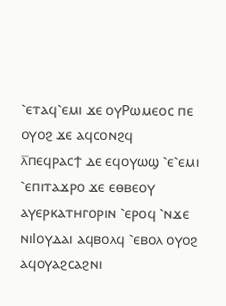⳿ⲉⲧⲁϥ⳿ⲉⲙⲓ ϫⲉ ⲟⲩⲢⲱⲙⲉⲟⲥ ⲡⲉ ⲟⲩⲟϩ ϫⲉ ⲁϥⲥⲟⲛϩϥ
ⲗ̅ⲡⲉϥⲣⲁⲥϯ ⲇⲉ ⲉϥⲟⲩⲱϣ ⳿ⲉ⳿ⲉⲙⲓ ⳿ⲉⲡⲓⲧⲁϫⲣⲟ ϫⲉ ⲉⲑⲃⲉⲟⲩ ⲁⲩⲉⲣⲕⲁⲧⲏⲅⲟⲣⲓⲛ ⳿ⲉⲣⲟϥ ⳿ⲛϫⲉ ⲛⲓⲒⲟⲩⲇⲁⲓ ⲁϥⲃⲟⲗϥ ⳿ⲉⲃⲟⲗ ⲟⲩⲟϩ ⲁϥⲟⲩⲁϩⲥⲁϩⲛⲓ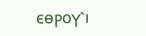ⲉⲑⲣⲟⲩ⳿ⲓ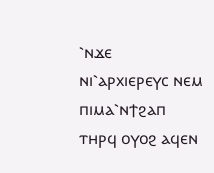⳿ⲛϫⲉ ⲛⲓ⳿ⲁⲣⲭⲓⲉⲣⲉⲩⲥ ⲛⲉⲙ ⲡⲓⲙⲁ⳿ⲛϯϩⲁⲡ ⲧⲏⲣϥ ⲟⲩⲟϩ ⲁϥⲉⲛ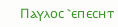Ⲡⲁⲩⲗⲟⲥ ⳿ⲉⲡⲉⲥⲏⲧ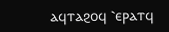ⲁϥⲧⲁϩⲟϥ ⳿ⲉⲣⲁⲧϥ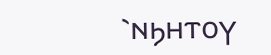⳿ⲛϧⲏⲧⲟⲩ